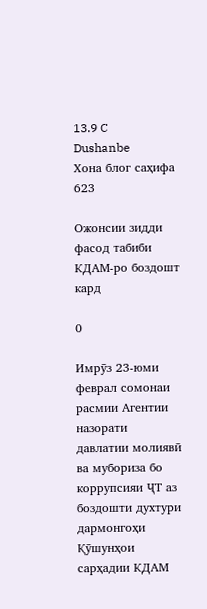13.9 C
Dushanbe
Хона блог саҳифа 623

Ожонсии зидди фасод табиби КДАМ-ро боздошт кард

0

Имрӯз 23-юми феврал сомонаи расмии Агентии назорати давлатии молиявӣ ва мубориза бо коррупсияи ҶТ аз боздошти духтури дармонгоҳи Қӯшунҳои сарҳадии КДАМ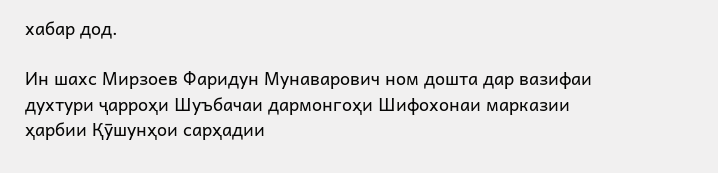хабар дод.

Ин шахс Мирзоев Фаридун Мунаварович ном дошта дар вазифаи духтури ҷарроҳи Шуъбачаи дармонгоҳи Шифохонаи марказии ҳарбии Қӯшунҳои сарҳадии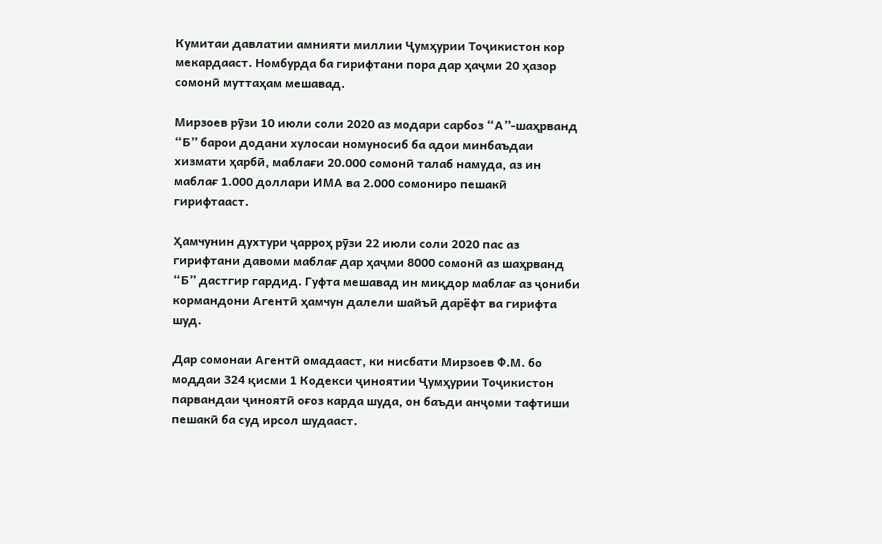Кумитаи давлатии амнияти миллии Ҷумҳурии Тоҷикистон кор мекардааст. Номбурда ба гирифтани пора дар ҳаҷми 20 ҳазор сомонӣ муттаҳам мешавад.

Мирзоев рӯзи 10 июли соли 2020 аз модари сарбоз “А”-шаҳрванд “Б” барои додани хулосаи номуносиб ба адои минбаъдаи хизмати ҳарбӣ, маблағи 20.000 сомонӣ талаб намуда, аз ин маблағ 1.000 доллари ИМА ва 2.000 сомониро пешакӣ гирифтааст.

Ҳамчунин духтури ҷарроҳ рӯзи 22 июли соли 2020 пас аз гирифтани давоми маблағ дар ҳаҷми 8000 сомонӣ аз шаҳрванд “Б” дастгир гардид. Гуфта мешавад ин миқдор маблағ аз ҷониби кормандони Агентӣ ҳамчун далели шайъӣ дарёфт ва гирифта шуд.

Дар сомонаи Агентӣ омадааст, ки нисбати Мирзоев Ф.М. бо моддаи 324 қисми 1 Кодекси ҷиноятии Ҷумҳурии Тоҷикистон парвандаи ҷиноятӣ оғоз карда шуда, он баъди анҷоми тафтиши пешакӣ ба суд ирсол шудааст.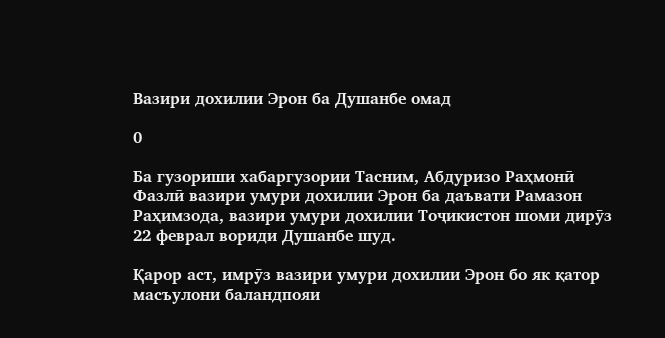Вазири дохилии Эрон ба Душанбе омад

0

Ба гузориши хабаргузории Тасним, Абдуризо Раҳмонӣ Фазлӣ вазири умури дохилии Эрон ба даъвати Рамазон Раҳимзода, вазири умури дохилии Тоҷикистон шоми дирӯз 22 феврал вориди Душанбе шуд.

Қарор аст, имрӯз вазири умури дохилии Эрон бо як қатор масъулони баландпояи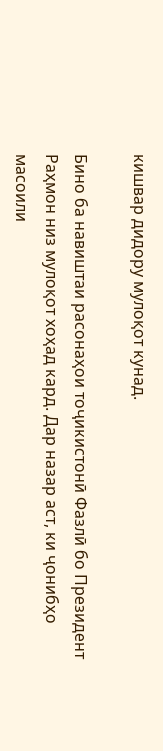кишвар дидору мулоқот кунад.

Бино ба навиштаи расонаҳои тоҷикистонӣ Фазлӣ бо Президент Раҳмон низ мулоқот хоҳад кард. Дар назар аст, ки ҷонибҳо масоили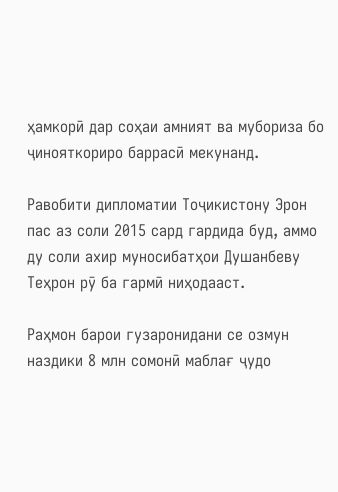ҳамкорӣ дар соҳаи амният ва мубориза бо ҷинояткориро баррасӣ мекунанд.

Равобити дипломатии Тоҷикистону Эрон пас аз соли 2015 сард гардида буд, аммо ду соли ахир муносибатҳои Душанбеву Теҳрон рӯ ба гармӣ ниҳодааст.

Раҳмон барои гузаронидани се озмун наздики 8 млн сомонӣ маблағ ҷудо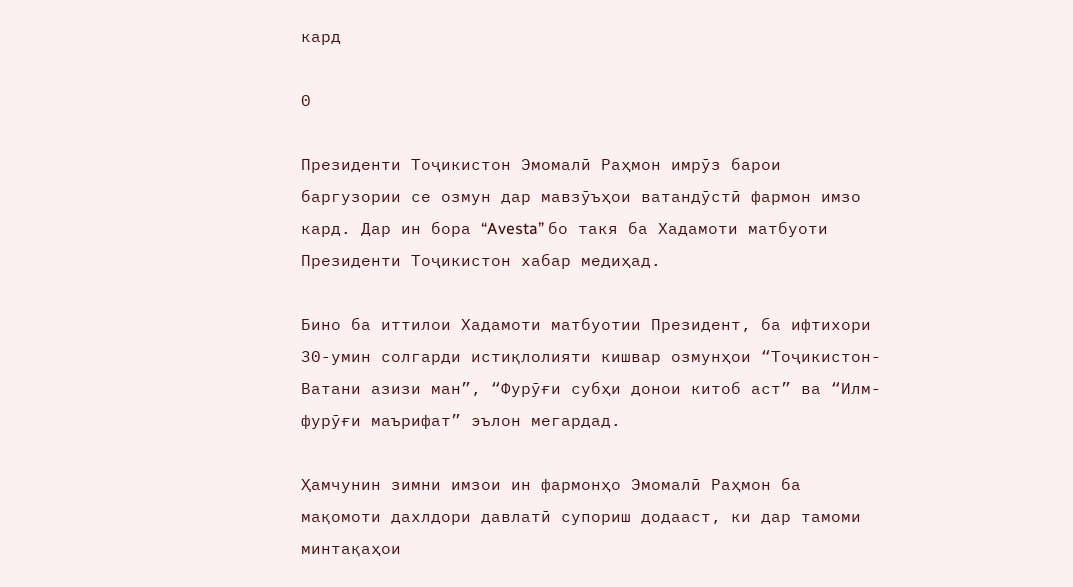кард

0

Президенти Тоҷикистон Эмомалӣ Раҳмон имрӯз барои баргузории се озмун дар мавзӯъҳои ватандӯстӣ фармон имзо кард. Дар ин бора “Avesta” бо такя ба Хадамоти матбуоти Президенти Тоҷикистон хабар медиҳад.

Бино ба иттилои Хадамоти матбуотии Президент, ба ифтихори 30-умин солгарди истиқлолияти кишвар озмунҳои “Тоҷикистон-Ватани азизи ман”, “Фурӯғи субҳи донои китоб аст” ва “Илм- фурӯғи маърифат” эълон мегардад.

Ҳамчунин зимни имзои ин фармонҳо Эмомалӣ Раҳмон ба мақомоти дахлдори давлатӣ супориш додааст, ки дар тамоми минтақаҳои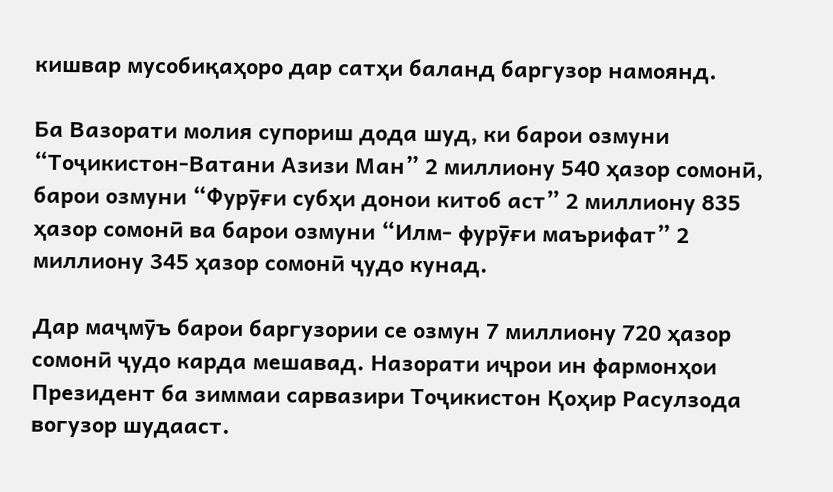кишвар мусобиқаҳоро дар сатҳи баланд баргузор намоянд.

Ба Вазорати молия супориш дода шуд, ки барои озмуни “Тоҷикистон-Ватани Азизи Ман” 2 миллиону 540 ҳазор сомонӣ, барои озмуни “Фурӯғи субҳи донои китоб аст” 2 миллиону 835 ҳазор сомонӣ ва барои озмуни “Илм- фурӯғи маърифат” 2 миллиону 345 ҳазор сомонӣ ҷудо кунад.

Дар маҷмӯъ барои баргузории се озмун 7 миллиону 720 ҳазор сомонӣ ҷудо карда мешавад. Назорати иҷрои ин фармонҳои Президент ба зиммаи сарвазири Тоҷикистон Қоҳир Расулзода вогузор шудааст.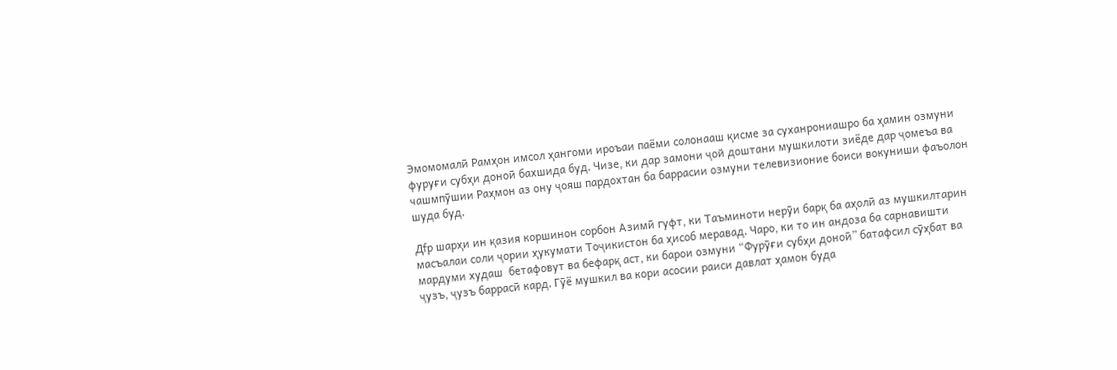Эмомомалӣ Рамҳон имсол ҳангоми ироъаи паёми солонааш қисме за суханрониашро ба ҳамин озмуни фуруғи субҳи доноӣ бахшида буд. Чизе, ки дар замони ҷой доштани мушкилоти зиёде дар ҷомеъа ва чашмпӯшии Раҳмон аз ону ҷояш пардохтан ба баррасии озмуни телевизионие боиси вокуниши фаъолон шуда буд.

Дfр шарҳи ин қазия коршинон сорбон Азимӣ гуфт, ки Таъминоти нерӯи барқ ба аҳолӣ аз мушкилтарин масъалаи соли ҷории ҳукумати Тоҷикистон ба ҳисоб меравад. Чаро, ки то ин андоза ба сарнавишти мардуми худаш  бетафовут ва бефарқ аст, ки барои озмуни “Фурӯғи субҳи доноӣ” батафсил сӯҳбат ва ҷузъ, ҷузъ баррасӣ кард. Гӯё мушкил ва кори асосии раиси давлат ҳамон буда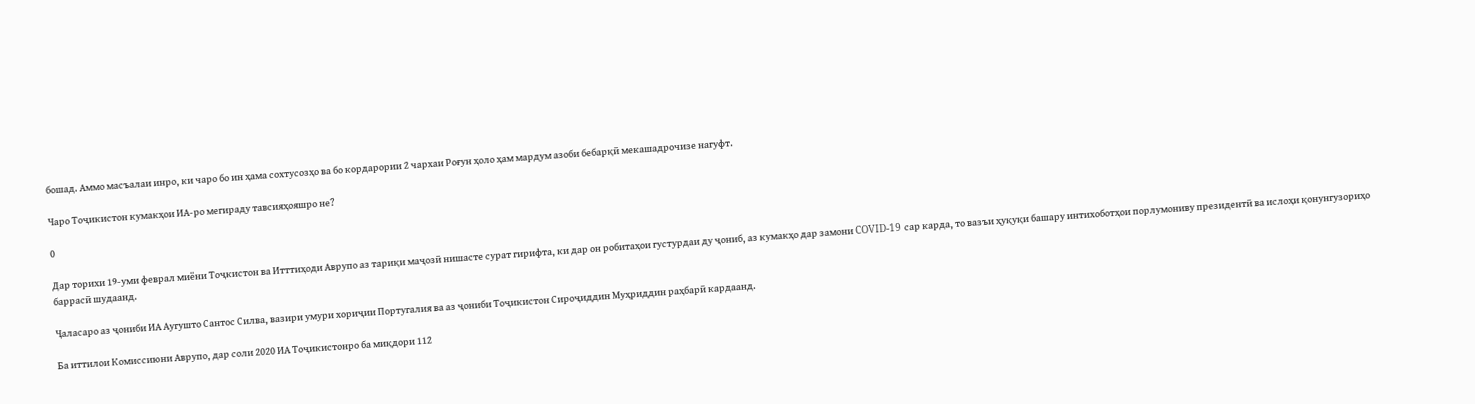бошад. Аммо масъалаи инро, ки чаро бо ин ҳама сохтусозҳо ва бо кордарории 2 чархаи Роғун ҳоло ҳам мардум азоби бебарқӣ мекашадрочизе нагуфт.

Чаро Тоҷикистон кумакҳои ИА-ро мегираду тавсияҳояшро не?

0

Дар торихи 19-уми феврал миёни Тоҷкистон ва Итттиҳоди Аврупо аз тариқи маҷозӣ нишасте сурат гирифта, ки дар он робитаҳои густурдаи ду ҷониб, аз кумакҳо дар замони COVID-19 сар карда, то вазъи ҳуқуқи башару интихоботҳои порлумониву президентӣ ва ислоҳи қонунгузориҳо баррасӣ шудаанд.

Ҷаласаро аз ҷониби ИА Аугушто Сантос Силва, вазири умури хориҷии Португалия ва аз ҷониби Тоҷикистон Сироҷиддин Муҳриддин раҳбарӣ кардаанд.

Ба иттилои Комиссиюни Аврупо, дар соли 2020 ИА Тоҷикистонро ба миқдори 112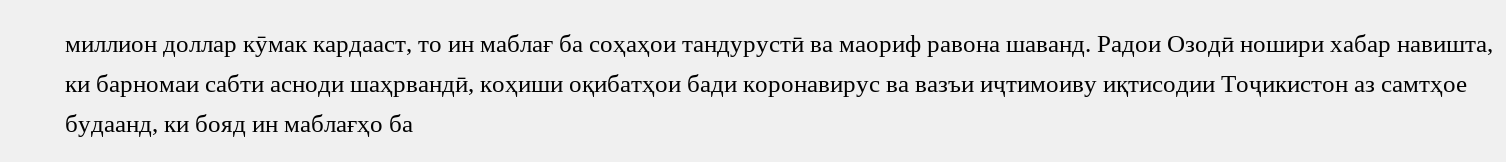миллион доллар кӯмак кардааст, то ин маблағ ба соҳаҳои тандурустӣ ва маориф равона шаванд. Радои Озодӣ ношири хабар навишта, ки барномаи сабти асноди шаҳрвандӣ, коҳиши оқибатҳои бади коронавирус ва вазъи иҷтимоиву иқтисодии Тоҷикистон аз самтҳое будаанд, ки бояд ин маблағҳо ба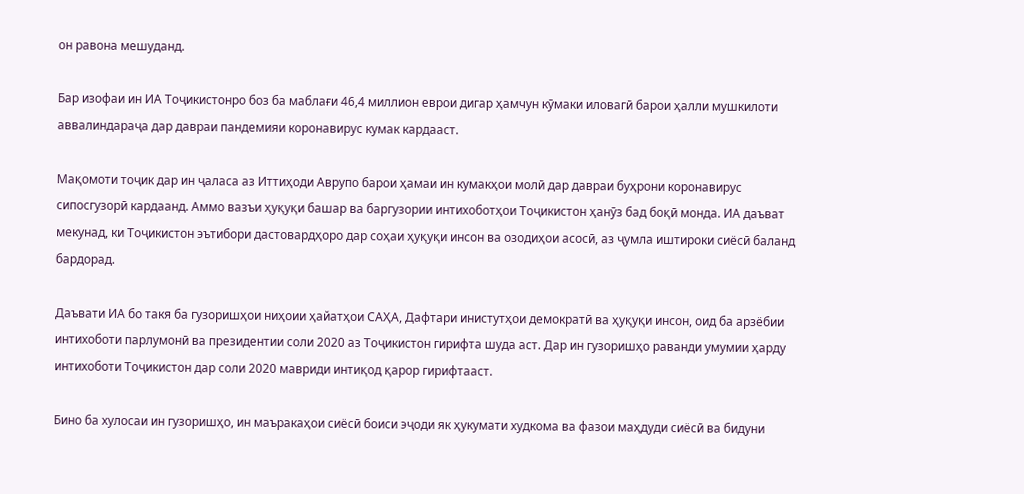он равона мешуданд.

Бар изофаи ин ИА Тоҷикистонро боз ба маблағи 46,4 миллион еврои дигар ҳамчун кӯмаки иловагӣ барои ҳалли мушкилоти аввалиндараҷа дар давраи пандемияи коронавирус кумак кардааст.

Мақомоти тоҷик дар ин ҷаласа аз Иттиҳоди Аврупо барои ҳамаи ин кумакҳои молӣ дар давраи буҳрони коронавирус сипосгузорӣ кардаанд. Аммо вазъи ҳуқуқи башар ва баргузории интихоботҳои Тоҷикистон ҳанӯз бад боқӣ монда. ИА даъват мекунад, ки Тоҷикистон эътибори дастовардҳоро дар соҳаи ҳуқуқи инсон ва озодиҳои асосӣ, аз ҷумла иштироки сиёсӣ баланд бардорад.

Даъвати ИА бо такя ба гузоришҳои ниҳоии ҳайатҳои САҲА, Дафтари инистутҳои демократӣ ва ҳуқуқи инсон, оид ба арзёбии интихоботи парлумонӣ ва президентии соли 2020 аз Тоҷикистон гирифта шуда аст. Дар ин гузоришҳо раванди умумии ҳарду интихоботи Тоҷикистон дар соли 2020 мавриди интиқод қарор гирифтааст.

Бино ба хулосаи ин гузоришҳо, ин маъракаҳои сиёсӣ боиси эҷоди як ҳукумати худкома ва фазои маҳдуди сиёсӣ ва бидуни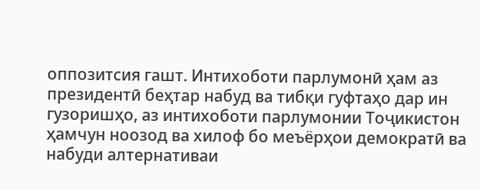оппозитсия гашт. Интихоботи парлумонӣ ҳам аз президентӣ беҳтар набуд ва тибқи гуфтаҳо дар ин гузоришҳо, аз интихоботи парлумонии Тоҷикистон ҳамчун ноозод ва хилоф бо меъёрҳои демократӣ ва набуди алтернативаи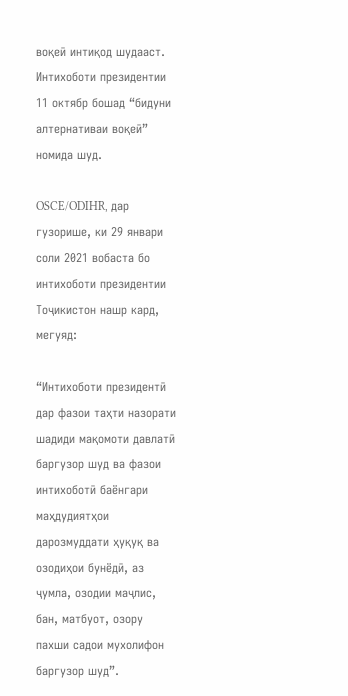воқеӣ интиқод шудааст. Интихоботи президентии 11 октябр бошад “бидуни алтернативаи воқеӣ” номида шуд.

OSCE/ODIHR, дар гузорише, ки 29 январи соли 2021 вобаста бо интихоботи президентии Тоҷикистон нашр кард, мегуяд:

“Интихоботи президентӣ дар фазои таҳти назорати шадиди мақомоти давлатӣ баргузор шуд ва фазои интихоботӣ баёнгари маҳдудиятҳои дарозмуддати ҳуқуқ ва озодиҳои бунёдӣ, аз ҷумла, озодии маҷлис, бан, матбуот, озору пахши садои мухолифон баргузор шуд”.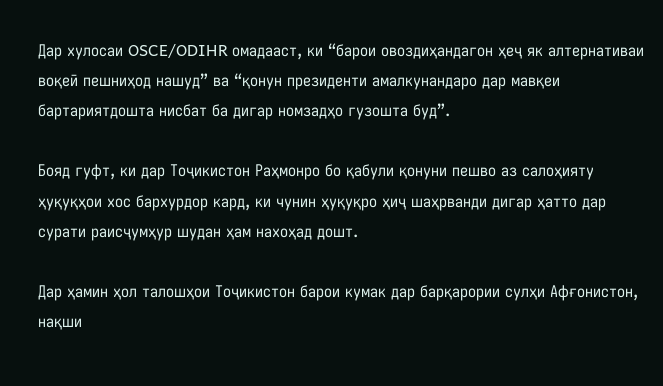Дар хулосаи OSCE/ODIHR омадааст, ки “барои овоздиҳандагон ҳеҷ як алтернативаи воқеӣ пешниҳод нашуд” ва “қонун президенти амалкунандаро дар мавқеи бартариятдошта нисбат ба дигар номзадҳо гузошта буд”.

Бояд гуфт, ки дар Тоҷикистон Раҳмонро бо қабули қонуни пешво аз салоҳияту ҳуқуқҳои хос бархурдор кард, ки чунин ҳуқуқро ҳиҷ шаҳрванди дигар ҳатто дар сурати раисҷумҳур шудан ҳам нахоҳад дошт.

Дар ҳамин ҳол талошҳои Тоҷикистон барои кумак дар барқарории сулҳи Афғонистон, нақши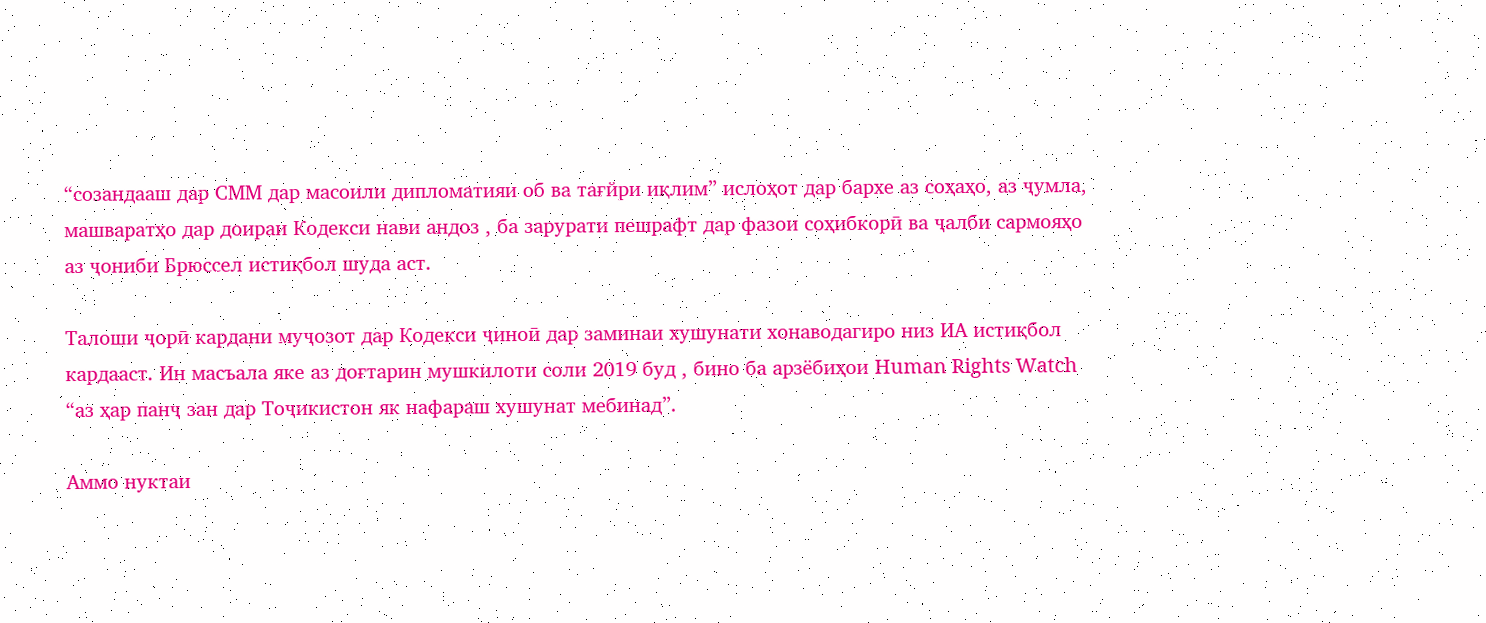“созандааш дар СММ дар масоили дипломатияи об ва тағйри иқлим” ислоҳот дар бархе аз соҳаҳо, аз ҷумла, машваратҳо дар доираи Кодекси нави андоз , ба зарурати пешрафт дар фазои соҳибкорӣ ва ҷалби сармояҳо аз ҷониби Брюссел истиқбол шуда аст.

Талоши ҷорӣ кардани муҷозот дар Кодекси ҷиноӣ дар заминаи хушунати хонаводагиро низ ИА истиқбол кардааст. Ин масъала яке аз доғтарин мушкилоти соли 2019 буд , бино ба арзёбиҳои Human Rights Watch “аз ҳар панҷ зан дар Тоҷикистон як нафараш хушунат мебинад”.

Аммо нуктаи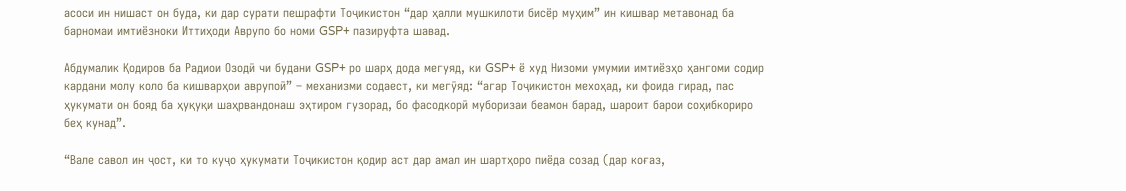асоси ин нишаст он буда, ки дар сурати пешрафти Тоҷикистон “дар ҳалли мушкилоти бисёр муҳим” ин кишвар метавонад ба барномаи имтиёзноки Иттиҳоди Аврупо бо номи GSP+ пазируфта шавад.

Абдумалик Қодиров ба Радиои Озодӣ чи будани GSP+ ро шарҳ дода мегуяд, ки GSP+ ё худ Низоми умумии имтиёзҳо ҳангоми содир кардани молу коло ба кишварҳои аврупоӣ” – механизми содаест, ки мегӯяд: “агар Тоҷикистон мехоҳад, ки фоида гирад, пас ҳукумати он бояд ба ҳуқуқи шаҳрвандонаш эҳтиром гузорад, бо фасодкорӣ муборизаи беамон барад, шароит барои соҳибкориро беҳ кунад”.

“Вале савол ин ҷост, ки то куҷо ҳукумати Тоҷикистон қодир аст дар амал ин шартҳоро пиёда созад (дар коғаз,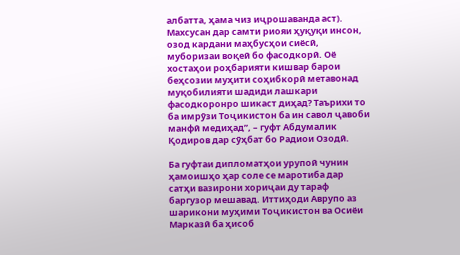албатта, ҳама чиз иҷрошаванда аст). Махсусан дар самти риояи ҳуқуқи инсон, озод кардани маҳбусҳои сиёсӣ, муборизаи воқеӣ бо фасодкорӣ. Оё хостаҳои роҳбарияти кишвар барои беҳсозии муҳити соҳибкорӣ метавонад муқобилияти шадиди лашкари фасодкоронро шикаст диҳад? Таърихи то ба имрӯзи Тоҷикистон ба ин савол ҷавоби манфӣ медиҳад”, – гуфт Абдумалик Қодиров дар сӯҳбат бо Радиои Озодӣ.

Ба гуфтаи дипломатҳои урупоӣ чунин ҳамоишҳо ҳар соле се маротиба дар сатҳи вазирони хориҷаи ду тараф баргузор мешавад. Иттиҳоди Аврупо аз шарикони муҳими Тоҷикистон ва Осиёи Марказӣ ба ҳисоб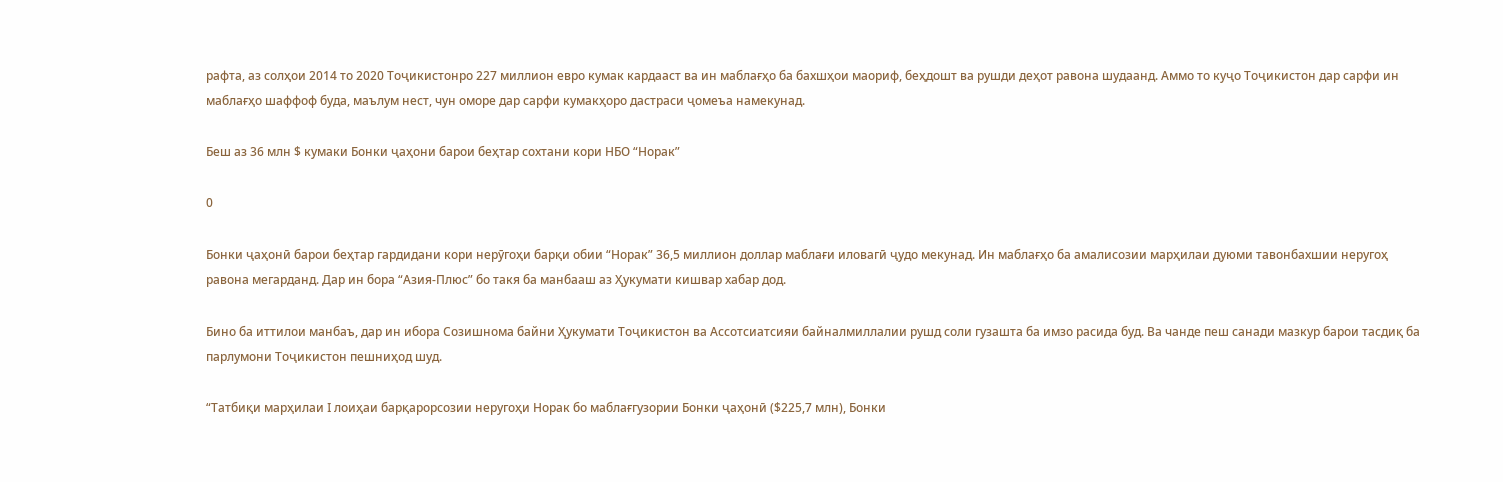рафта, аз солҳои 2014 то 2020 Тоҷикистонро 227 миллион евро кумак кардааст ва ин маблағҳо ба бахшҳои маориф, беҳдошт ва рушди деҳот равона шудаанд. Аммо то куҷо Тоҷикистон дар сарфи ин маблағҳо шаффоф буда, маълум нест, чун оморе дар сарфи кумакҳоро дастраси ҷомеъа намекунад.

Беш аз 36 млн $ кумаки Бонки ҷаҳони барои беҳтар сохтани кори НБО “Норак”

0

Бонки ҷаҳонӣ барои беҳтар гардидани кори нерӯгоҳи барқи обии “Норак” 36,5 миллион доллар маблағи иловагӣ ҷудо мекунад. Ин маблағҳо ба амалисозии марҳилаи дуюми тавонбахшии неругоҳ равона мегарданд. Дар ин бора “Азия-Плюс” бо такя ба манбааш аз Ҳукумати кишвар хабар дод.

Бино ба иттилои манбаъ, дар ин ибора Созишнома байни Ҳукумати Тоҷикистон ва Ассотсиатсияи байналмиллалии рушд соли гузашта ба имзо расида буд. Ва чанде пеш санади мазкур барои тасдиқ ба парлумони Тоҷикистон пешниҳод шуд.

“Татбиқи марҳилаи I лоиҳаи барқарорсозии неругоҳи Норак бо маблағгузории Бонки ҷаҳонӣ ($225,7 млн), Бонки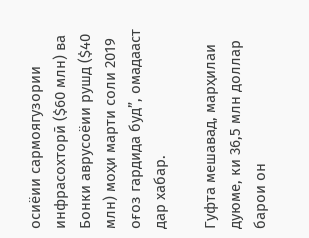осиёии сармоягузории инфрасохторӣ ($60 млн) ва Бонки аврусоёии рушд ($40 млн) моҳи марти соли 2019 оғоз гардида буд”, омадааст дар хабар.

Гуфта мешавад, марҳилаи дуюме, ки 36,5 млн доллар барои он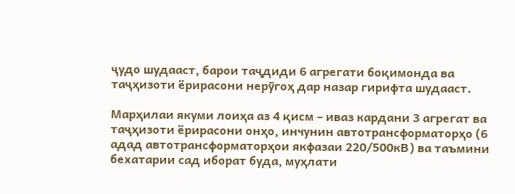ҷудо шудааст, барои таҷдиди 6 агрегати боқимонда ва таҷҳизоти ёрирасони нерӯгоҳ дар назар гирифта шудааст.

Марҳилаи якуми лоиҳа аз 4 қисм – иваз кардани 3 агрегат ва таҷҳизоти ёрирасони онҳо, инчунин автотрансформаторҳо (6 адад автотрансформаторҳои якфазаи 220/500кВ) ва таъмини бехатарии сад иборат буда, муҳлати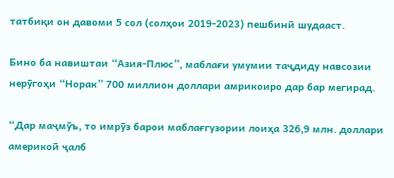татбиқи он давоми 5 сол (солҳои 2019-2023) пешбинӣ шудааст.

Бино ба навиштаи “Азия-Плюс”, маблағи умумии таҷдиду навсозии нерӯгоҳи “Норак” 700 миллион доллари амрикоиро дар бар мегирад.

“Дар маҷмӯъ, то имрӯз барои маблағгузории лоиҳа 326,9 млн. доллари америкоӣ ҷалб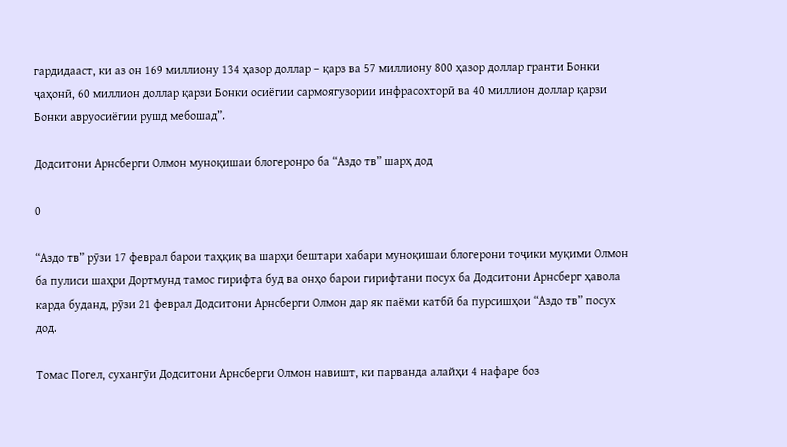гардидааст, ки аз он 169 миллиону 134 ҳазор доллар – қарз ва 57 миллиону 800 ҳазор доллар гранти Бонки ҷаҳонӣ, 60 миллион доллар қарзи Бонки осиёгии сармоягузории инфрасохторӣ ва 40 миллион доллар қарзи Бонки авруосиёгии рушд мебошад”.

Додситони Арнсберги Олмон муноқишаи блогеронро ба “Аздо тв” шарҳ дод

0

“Аздо тв” рӯзи 17 феврал барои таҳқиқ ва шарҳи бештари хабари муноқишаи блогерони тоҷики муқими Олмон ба пулиси шаҳри Дортмунд тамос гирифта буд ва онҳо барои гирифтани посух ба Додситони Арнсберг ҳавола карда буданд, рӯзи 21 феврал Додситони Арнсберги Олмон дар як паёми катбӣ ба пурсишҳои “Аздо тв” посух дод.

Томас Погел, сухангӯи Додситони Арнсберги Олмон навишт, ки парванда алайҳи 4 нафаре боз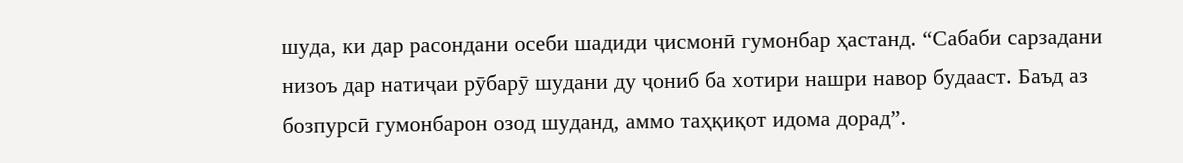шуда, ки дар расондани осеби шадиди ҷисмонӣ гумонбар ҳастанд. “Сабаби сарзадани низоъ дар натиҷаи рӯбарӯ шудани ду ҷониб ба хотири нашри навор будааст. Баъд аз бозпурсӣ гумонбарон озод шуданд, аммо таҳқиқот идома дорад”.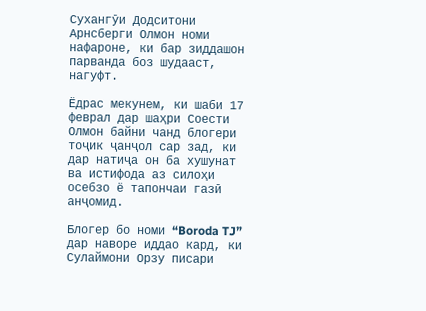Сухангӯи Додситони Арнсберги Олмон номи нафароне, ки бар зиддашон парванда боз шудааст, нагуфт.

Ёдрас мекунем, ки шаби 17 феврал дар шаҳри Соести Олмон байни чанд блогери тоҷик ҷанҷол сар зад, ки дар натиҷа он ба хушунат ва истифода аз силоҳи осебзо ё тапончаи газӣ анҷомид.

Блогер бо номи “Boroda TJ” дар наворе иддао кард, ки Сулаймони Орзу писари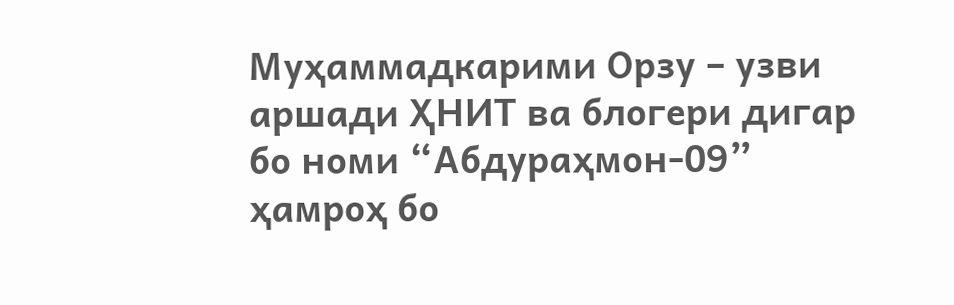Муҳаммадкарими Орзу – узви аршади ҲНИТ ва блогери дигар бо номи “Абдураҳмон-09” ҳамроҳ бо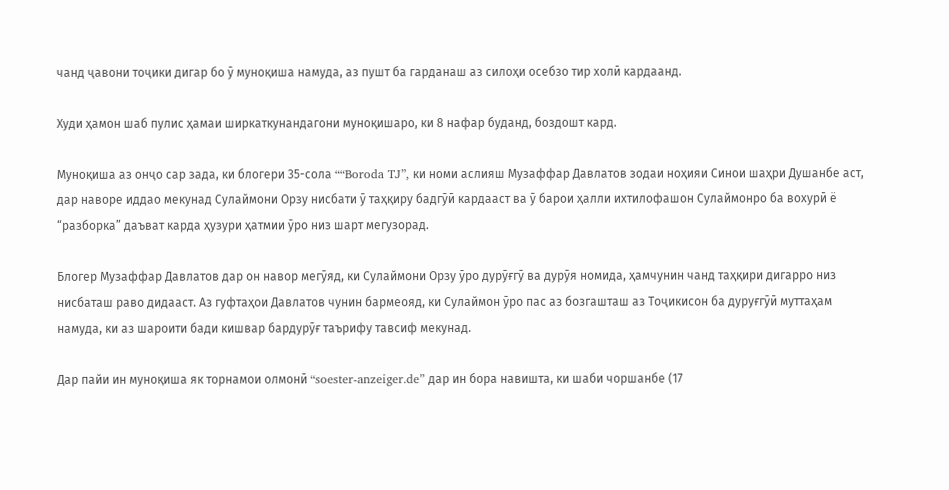чанд ҷавони тоҷики дигар бо ӯ муноқиша намуда, аз пушт ба гарданаш аз силоҳи осебзо тир холӣ кардаанд.

Худи ҳамон шаб пулис ҳамаи ширкаткунандагони муноқишаро, ки 8 нафар буданд, боздошт кард.

Муноқиша аз онҷо сар зада, ки блогери 35-сола ““Boroda TJ”, ки номи аслияш Музаффар Давлатов зодаи ноҳияи Синои шаҳри Душанбе аст, дар наворе иддао мекунад Сулаймони Орзу нисбати ӯ таҳқиру бадгӯӣ кардааст ва ӯ барои ҳалли ихтилофашон Сулаймонро ба вохурӣ ё “разборка” даъват карда ҳузури ҳатмии ӯро низ шарт мегузорад.

Блогер Музаффар Давлатов дар он навор мегӯяд, ки Сулаймони Орзу ӯро дурӯғгӯ ва дурӯя номида, ҳамчунин чанд таҳқири дигарро низ нисбаташ раво дидааст. Аз гуфтаҳои Давлатов чунин бармеояд, ки Сулаймон ӯро пас аз бозгашташ аз Тоҷикисон ба дуруғгӯӣ муттаҳам намуда, ки аз шароити бади кишвар бардурӯғ таърифу тавсиф мекунад.

Дар пайи ин муноқиша як торнамои олмонӣ “soester-anzeiger.de” дар ин бора навишта, ки шаби чоршанбе (17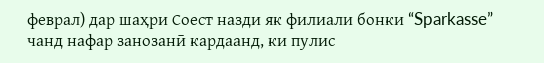феврал) дар шаҳри Соест назди як филиали бонки “Sparkasse” чанд нафар занозанӣ кардаанд, ки пулис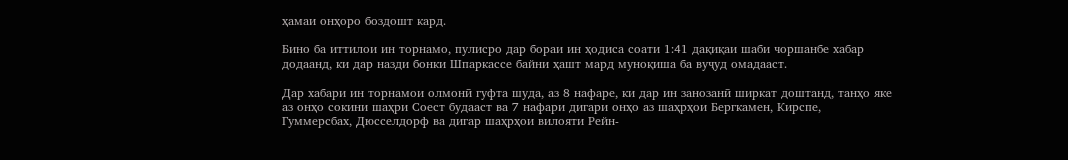ҳамаи онҳоро боздошт кард.

Бино ба иттилои ин торнамо, пулисро дар бораи ин ҳодиса соати 1:41 дақиқаи шаби чоршанбе хабар додаанд, ки дар назди бонки Шпаркассе байни ҳашт мард муноқиша ба вуҷуд омадааст.

Дар хабари ин торнамои олмонӣ гуфта шуда, аз 8 нафаре, ки дар ин занозанӣ ширкат доштанд, танҳо яке аз онҳо сокини шаҳри Соест будааст ва 7 нафари дигари онҳо аз шаҳрҳои Бергкамен, Кирспе, Гуммерсбах, Дюсселдорф ва дигар шаҳрҳои вилояти Рейн-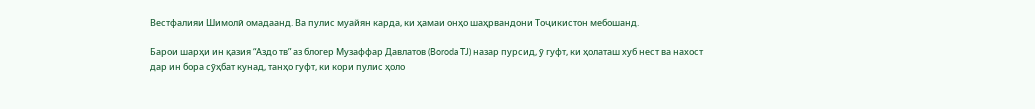Вестфалияи Шимолӣ омадаанд. Ва пулис муайян карда, ки ҳамаи онҳо шаҳрвандони Тоҷикистон мебошанд.

Барои шарҳи ин қазия “Аздо тв” аз блогер Музаффар Давлатов (Boroda TJ) назар пурсид, ӯ гуфт, ки ҳолаташ хуб нест ва нахост дар ин бора сӯҳбат кунад, танҳо гуфт, ки кори пулис ҳоло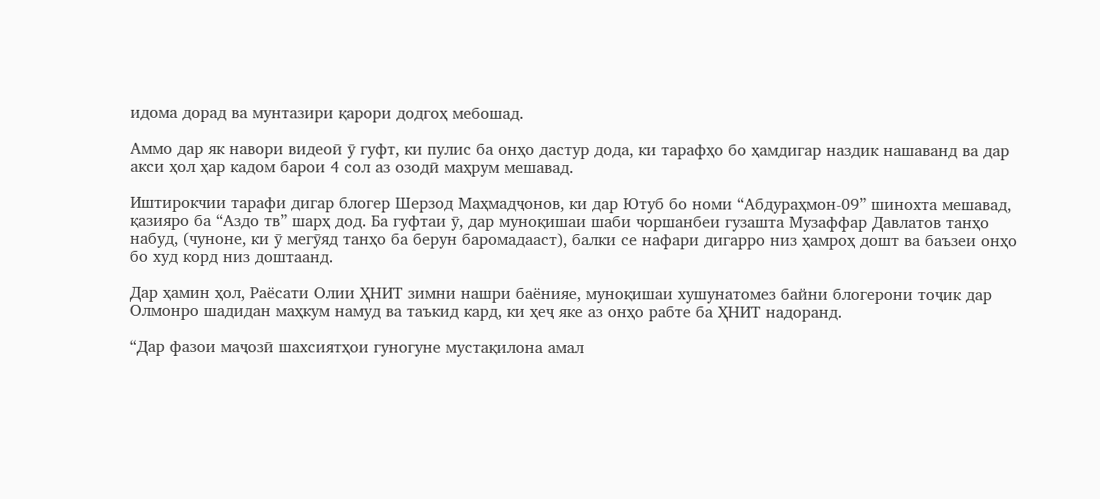идома дорад ва мунтазири қарори додгоҳ мебошад.

Аммо дар як навори видеоӣ ӯ гуфт, ки пулис ба онҳо дастур дода, ки тарафҳо бо ҳамдигар наздик нашаванд ва дар акси ҳол ҳар кадом барои 4 сол аз озодӣ маҳрум мешавад.

Иштирокчии тарафи дигар блогер Шерзод Маҳмадҷонов, ки дар Ютуб бо номи “Абдураҳмон-09” шинохта мешавад, қазияро ба “Аздо тв” шарҳ дод. Ба гуфтаи ӯ, дар муноқишаи шаби чоршанбеи гузашта Музаффар Давлатов танҳо набуд, (чуноне, ки ӯ мегӯяд танҳо ба берун баромадааст), балки се нафари дигарро низ ҳамроҳ дошт ва баъзеи онҳо бо худ корд низ доштаанд.

Дар ҳамин ҳол, Раёсати Олии ҲНИТ зимни нашри баёнияе, муноқишаи хушунатомез байни блогерони тоҷик дар Олмонро шадидан маҳкум намуд ва таъкид кард, ки ҳеҷ яке аз онҳо рабте ба ҲНИТ надоранд.

“Дар фазои маҷозӣ шахсиятҳои гуногуне мустақилона амал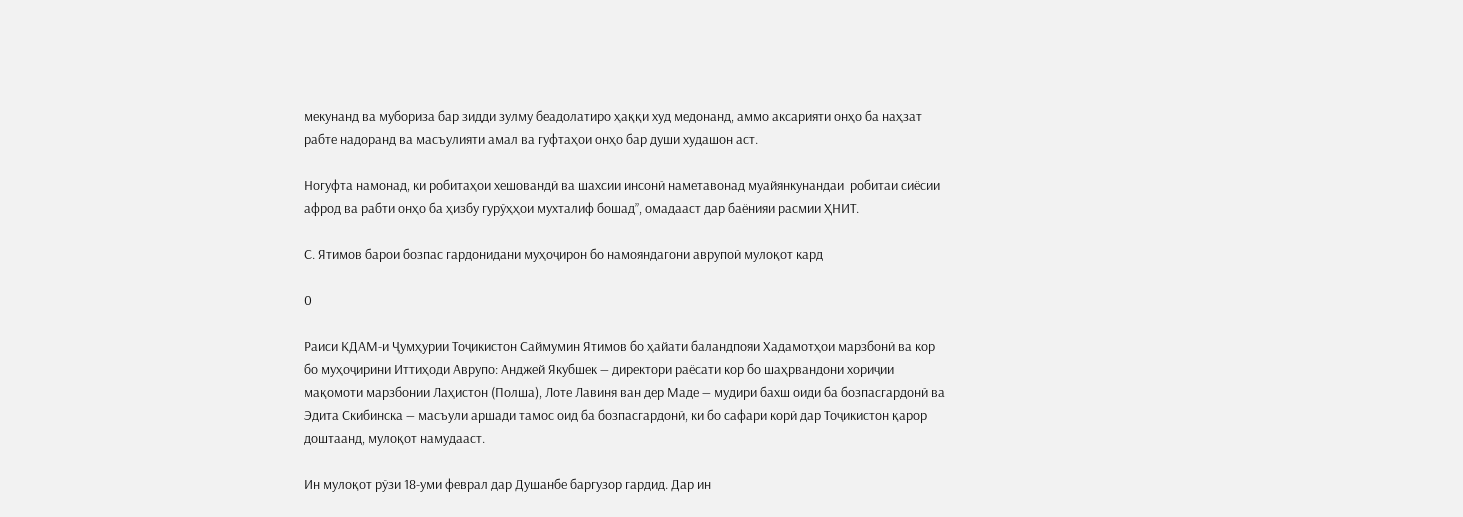мекунанд ва мубориза бар зидди зулму беадолатиро ҳаққи худ медонанд, аммо аксарияти онҳо ба наҳзат рабте надоранд ва масъулияти амал ва гуфтаҳои онҳо бар души худашон аст.

Ногуфта намонад, ки робитаҳои хешовандӣ ва шахсии инсонӣ наметавонад муайянкунандаи  робитаи сиёсии афрод ва рабти онҳо ба ҳизбу гурӯҳҳои мухталиф бошад”, омадааст дар баёнияи расмии ҲНИТ.

С. Ятимов барои бозпас гардонидани муҳоҷирон бо намояндагони аврупоӣ мулоқот кард

0

Раиси КДАМ-и Ҷумҳурии Тоҷикистон Саймумин Ятимов бо ҳайати баландпояи Хадамотҳои марзбонӣ ва кор бо муҳоҷирини Иттиҳоди Аврупо: Анджей Якубшек — директори раёсати кор бо шаҳрвандони хориҷии мақомоти марзбонии Лаҳистон (Полша), Лоте Лавиня ван дер Маде — мудири бахш оиди ба бозпасгардонӣ ва Эдита Скибинска — масъули аршади тамос оид ба бозпасгардонӣ, ки бо сафари корӣ дар Тоҷикистон қарор доштаанд, мулоқот намудааст.

Ин мулоқот рӯзи 18-уми феврал дар Душанбе баргузор гардид. Дар ин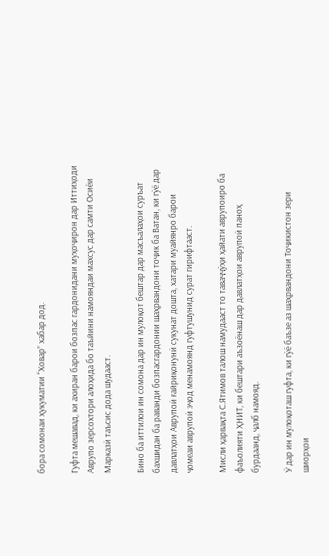бора сомонаи ҳукуматии “Ховар” хабар дод.

Гуфта мешавад, ки ахиран барои бозпас гардонидани муҳоҷирон дар Иттиҳоди Аврупо зерсохтори алоҳида бо таъйини намояндаи махсус дар самти Осиёи Марказӣ таъсис дода шудааст.

Бино ба иттилои ин сомона дар ин мулоқот бештар дар масъалаҳои суръат бахшидан ба раванди бозпасгардонии шаҳрвандони тоҷик ба Ватан, ки гӯё дар давлатҳои Аврупоӣ ғайриқонунӣ сукунат дошта, хатари муайянро барои ҷомеаи аврупоӣ эҷод менамоянд гуфтушунид сурат гирифтааст.

Мисли ҳарвақта С.Ятимов талош намудааст то таваҷҷӯҳи ҳайати аврупоиро ба фаъолияти ҲНИТ, ки бештари аъзоёнаш дар давлатҳои аврупоӣ паноҳ бурдаанд, ҷалб намояд.

Ӯ дар ин мулоқоташ гуфта, ки гӯё баъзе аз шаҳрвандони Тоҷикистон зери шиорҳои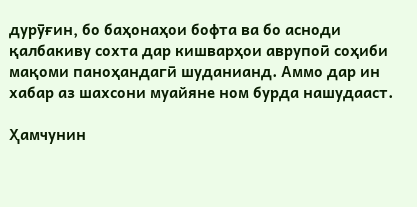дурӯғин, бо баҳонаҳои бофта ва бо асноди қалбакиву сохта дар кишварҳои аврупоӣ соҳиби мақоми паноҳандагӣ шуданианд. Аммо дар ин хабар аз шахсони муайяне ном бурда нашудааст.

Ҳамчунин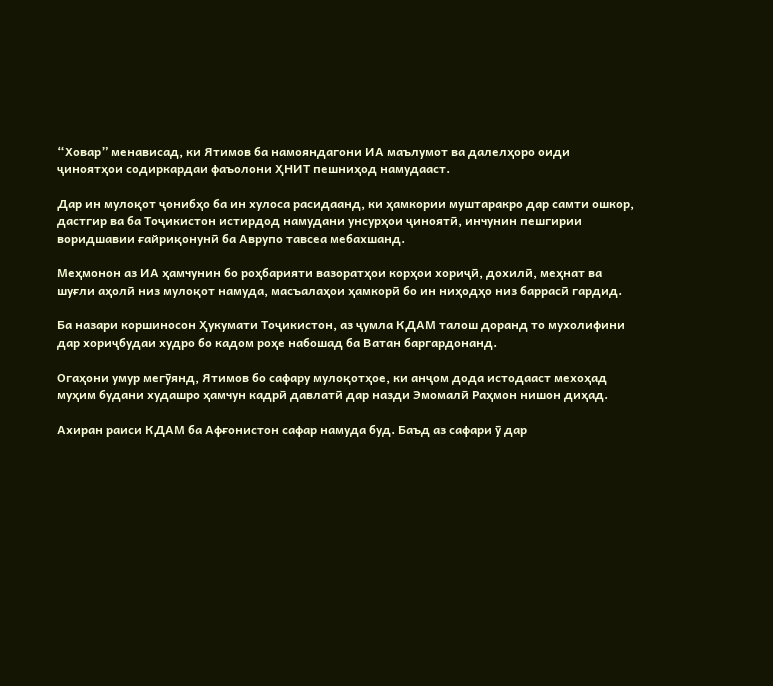“Ховар” менависад, ки Ятимов ба намояндагони ИА маълумот ва далелҳоро оиди ҷиноятҳои содиркардаи фаъолони ҲНИТ пешниҳод намудааст.

Дар ин мулоқот ҷонибҳо ба ин хулоса расидаанд, ки ҳамкории муштаракро дар самти ошкор, дастгир ва ба Тоҷикистон истирдод намудани унсурҳои ҷиноятӣ, инчунин пешгирии воридшавии ғайриқонунӣ ба Аврупо тавсеа мебахшанд.

Меҳмонон аз ИА ҳамчунин бо роҳбарияти вазоратҳои корҳои хориҷӣ, дохилӣ, меҳнат ва шуғли аҳолӣ низ мулоқот намуда, масъалаҳои ҳамкорӣ бо ин ниҳодҳо низ баррасӣ гардид.

Ба назари коршиносон Ҳукумати Тоҷикистон, аз ҷумла КДАМ талош доранд то мухолифини дар хориҷбудаи худро бо кадом роҳе набошад ба Ватан баргардонанд.

Огаҳони умур мегӯянд, Ятимов бо сафару мулоқотҳое, ки анҷом дода истодааст мехоҳад муҳим будани худашро ҳамчун кадрӣ давлатӣ дар назди Эмомалӣ Раҳмон нишон диҳад.

Ахиран раиси КДАМ ба Афғонистон сафар намуда буд. Баъд аз сафари ӯ дар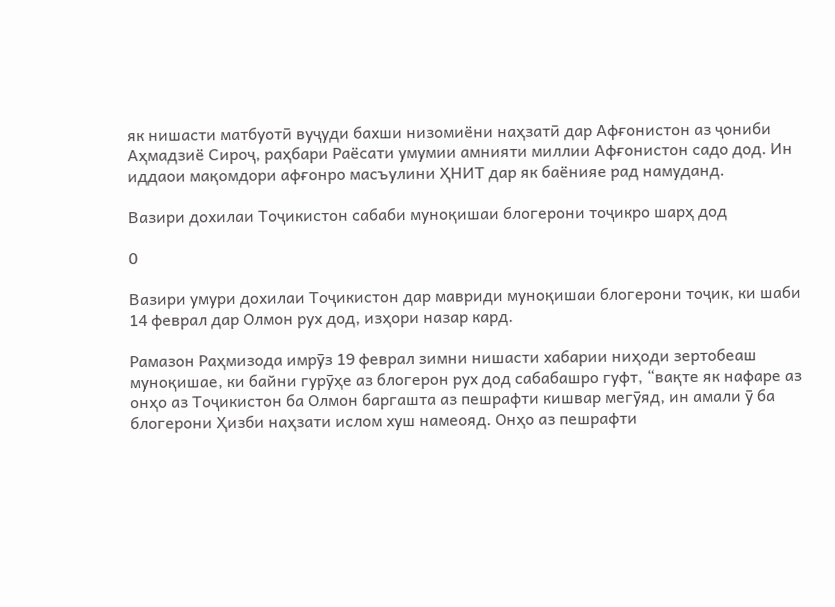як нишасти матбуотӣ вуҷуди бахши низомиёни наҳзатӣ дар Афғонистон аз ҷониби Аҳмадзиё Сироҷ, раҳбари Раёсати умумии амнияти миллии Афғонистон садо дод. Ин иддаои мақомдори афғонро масъулини ҲНИТ дар як баёнияе рад намуданд.

Вазири дохилаи Тоҷикистон сабаби муноқишаи блогерони тоҷикро шарҳ дод

0

Вазири умури дохилаи Тоҷикистон дар мавриди муноқишаи блогерони тоҷик, ки шаби 14 феврал дар Олмон рух дод, изҳори назар кард.

Рамазон Раҳмизода имрӯз 19 феврал зимни нишасти хабарии ниҳоди зертобеаш муноқишае, ки байни гурӯҳе аз блогерон рух дод сабабашро гуфт, “вақте як нафаре аз онҳо аз Тоҷикистон ба Олмон баргашта аз пешрафти кишвар мегӯяд, ин амали ӯ ба блогерони Ҳизби наҳзати ислом хуш намеояд. Онҳо аз пешрафти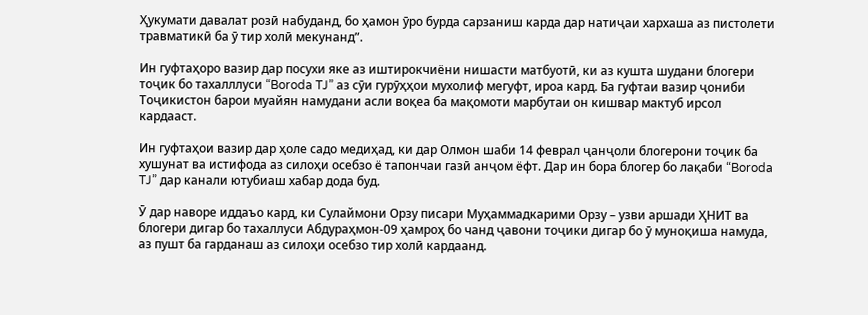Ҳукумати давалат розӣ набуданд, бо ҳамон ӯро бурда сарзаниш карда дар натиҷаи хархаша аз пистолети травматикӣ ба ӯ тир холӣ мекунанд”.

Ин гуфтаҳоро вазир дар посухи яке аз иштирокчиёни нишасти матбуотӣ, ки аз кушта шудани блогери тоҷик бо тахалллуси “Boroda TJ” аз сӯи гурӯҳҳои мухолиф мегуфт, ироа кард. Ба гуфтаи вазир ҷониби Тоҷикистон барои муайян намудани асли воқеа ба мақомоти марбутаи он кишвар мактуб ирсол кардааст.

Ин гуфтаҳои вазир дар ҳоле садо медиҳад, ки дар Олмон шаби 14 феврал ҷанҷоли блогерони тоҷик ба хушунат ва истифода аз силоҳи осебзо ё тапончаи газӣ анҷом ёфт. Дар ин бора блогер бо лақаби “Boroda TJ” дар канали ютубиаш хабар дода буд.

Ӯ дар наворе иддаъо кард, ки Сулаймони Орзу писари Муҳаммадкарими Орзу – узви аршади ҲНИТ ва блогери дигар бо тахаллуси Абдураҳмон-09 ҳамроҳ бо чанд ҷавони тоҷики дигар бо ӯ муноқиша намуда, аз пушт ба гарданаш аз силоҳи осебзо тир холӣ кардаанд.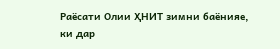Раёсати Олии ҲНИТ зимни баёнияе, ки дар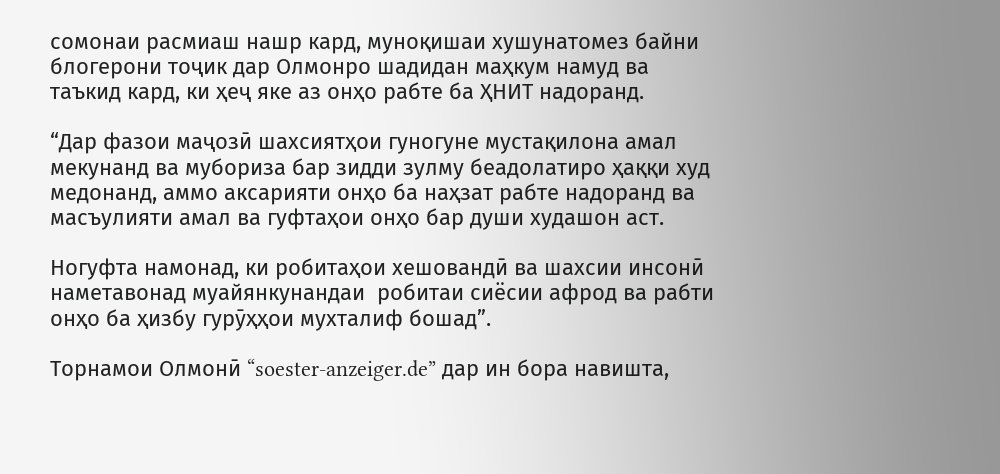сомонаи расмиаш нашр кард, муноқишаи хушунатомез байни блогерони тоҷик дар Олмонро шадидан маҳкум намуд ва таъкид кард, ки ҳеҷ яке аз онҳо рабте ба ҲНИТ надоранд.

“Дар фазои маҷозӣ шахсиятҳои гуногуне мустақилона амал мекунанд ва мубориза бар зидди зулму беадолатиро ҳаққи худ медонанд, аммо аксарияти онҳо ба наҳзат рабте надоранд ва масъулияти амал ва гуфтаҳои онҳо бар души худашон аст.

Ногуфта намонад, ки робитаҳои хешовандӣ ва шахсии инсонӣ наметавонад муайянкунандаи  робитаи сиёсии афрод ва рабти онҳо ба ҳизбу гурӯҳҳои мухталиф бошад”.

Торнамои Олмонӣ “soester-anzeiger.de” дар ин бора навишта,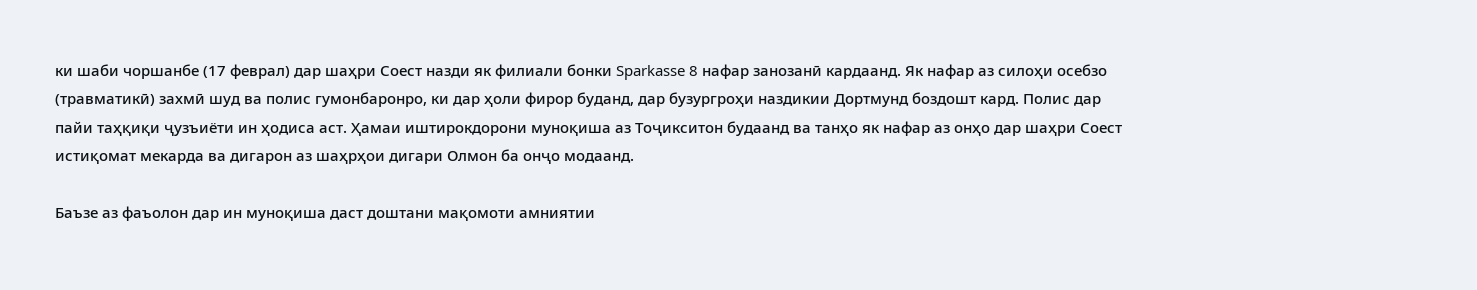ки шаби чоршанбе (17 феврал) дар шаҳри Соест назди як филиали бонки Sparkasse 8 нафар занозанӣ кардаанд. Як нафар аз силоҳи осебзо (травматикӣ) захмӣ шуд ва полис гумонбаронро, ки дар ҳоли фирор буданд, дар бузургроҳи наздикии Дортмунд боздошт кард. Полис дар пайи таҳқиқи ҷузъиёти ин ҳодиса аст. Ҳамаи иштирокдорони муноқиша аз Тоҷикситон будаанд ва танҳо як нафар аз онҳо дар шаҳри Соест истиқомат мекарда ва дигарон аз шаҳрҳои дигари Олмон ба онҷо модаанд.

Баъзе аз фаъолон дар ин муноқиша даст доштани мақомоти амниятии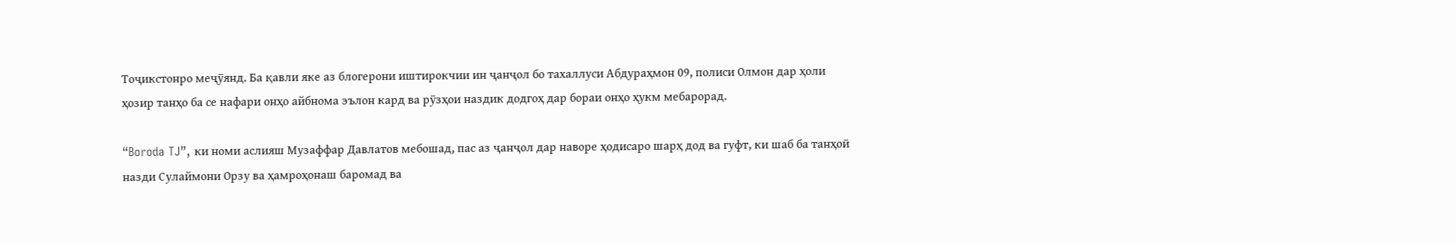Тоҷикстонро меҷӯянд. Ба қавли яке аз блогерони иштирокчии ин ҷанҷол бо тахаллуси Абдураҳмон 09, полиси Олмон дар ҳоли ҳозир танҳо ба се нафари онҳо айбнома эълон кард ва рӯзҳои наздик додгоҳ дар бораи онҳо ҳукм мебарорад.

“Boroda TJ”, ки номи аслияш Музаффар Давлатов мебошад, пас аз ҷанҷол дар наворе ҳодисаро шарҳ дод ва гуфт, ки шаб ба танҳоӣ назди Сулаймони Орзу ва ҳамроҳонаш баромад ва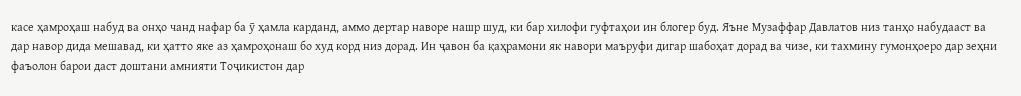касе ҳамроҳаш набуд ва онҳо чанд нафар ба ӯ ҳамла карданд, аммо дертар наворе нашр шуд, ки бар хилофи гуфтаҳои ин блогер буд. Яъне Музаффар Давлатов низ танҳо набудааст ва дар навор дида мешавад, ки ҳатто яке аз ҳамроҳонаш бо худ корд низ дорад. Ин ҷавон ба қаҳрамони як навори маъруфи дигар шабоҳат дорад ва чизе, ки тахмину гумонҳоеро дар зеҳни фаъолон барои даст доштани амнияти Тоҷикистон дар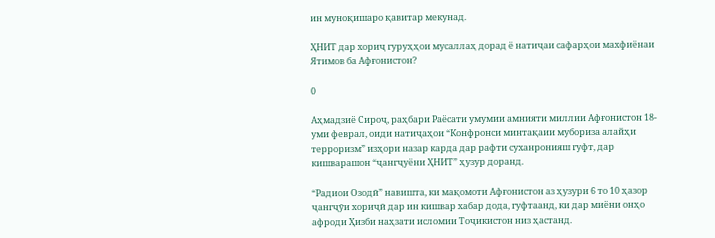ин муноқишаро қавитар мекунад.

ҲНИТ дар хориҷ гуруҳҳои мусаллаҳ дорад ё натиҷаи сафарҳои махфиёнаи Ятимов ба Афғонистон?

0

Аҳмадзиё Сироҷ, раҳбари Раёсати умумии амнияти миллии Афғонистон 18-уми феврал, оиди натиҷаҳои “Конфронcи минтақаии мубориза алайҳи терроризм” изҳори назар карда дар рафти суханронияш гуфт, дар кишварашон “ҷангҷуёни ҲНИТ” ҳузур доранд.

“Радиои Озодӣ” навишта, ки мақомоти Афғонистон аз ҳузури 6 то 10 ҳазор ҷангҷӯи хориҷӣ дар ин кишвар хабар дода, гуфтаанд, ки дар миёни онҳо афроди Ҳизби наҳзати исломии Тоҷикистон низ ҳастанд.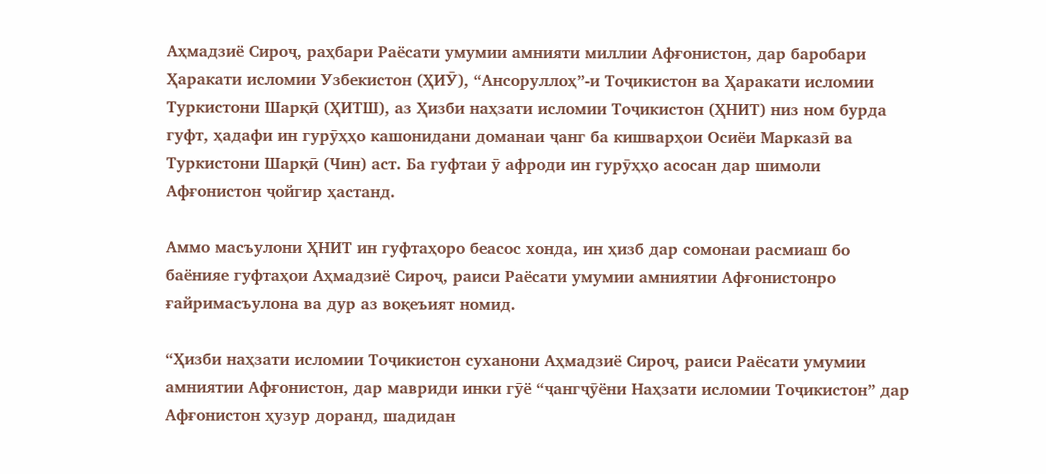Аҳмадзиё Сироҷ, раҳбари Раёсати умумии амнияти миллии Афғонистон, дар баробари Ҳаракати исломии Узбекистон (ҲИӮ), “Ансоруллоҳ”-и Тоҷикистон ва Ҳаракати исломии Туркистони Шарқӣ (ҲИТШ), аз Ҳизби наҳзати исломии Тоҷикистон (ҲНИТ) низ ном бурда гуфт, ҳадафи ин гурӯҳҳо кашонидани доманаи ҷанг ба кишварҳои Осиёи Марказӣ ва Туркистони Шарқӣ (Чин) аст. Ба гуфтаи ӯ афроди ин гурӯҳҳо асосан дар шимоли Афғонистон ҷойгир ҳастанд.

Аммо масъулони ҲНИТ ин гуфтаҳоро беасос хонда, ин ҳизб дар сомонаи расмиаш бо баёнияе гуфтаҳои Аҳмадзиё Сироҷ, раиси Раёсати умумии амниятии Афғонистонро ғайримасъулона ва дур аз воқеъият номид.

“Ҳизби наҳзати исломии Тоҷикистон суханони Аҳмадзиё Сироҷ, раиси Раёсати умумии амниятии Афғонистон, дар мавриди инки гӯё “ҷангҷӯёни Наҳзати исломии Тоҷикистон” дар Афғонистон ҳузур доранд, шадидан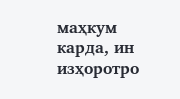маҳкум карда, ин изҳоротро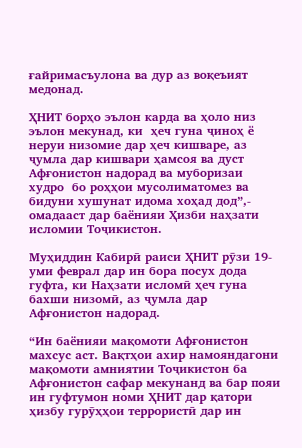ғайримасъулона ва дур аз воқеъият медонад.

ҲНИТ борҳо эълон карда ва ҳоло низ эълон мекунад, ки  ҳеч гуна ҷиноҳ ё неруи низомие дар ҳеч кишваре, аз ҷумла дар кишвари ҳамсоя ва дуст Афғонистон надорад ва муборизаи худро  бо роҳҳои мусолиматомез ва бидуни хушунат идома хоҳад дод”,- омадааст дар баёнияи Ҳизби наҳзати исломии Тоҷикистон.

Муҳиддин Кабирӣ раиси ҲНИТ рӯзи 19-уми феврал дар ин бора посух дода гуфта, ки Наҳзати исломӣ ҳеч гуна бахши низомӣ, аз ҷумла дар Афғонистон надорад.

“Ин баёнияи мақомоти Афғонистон махсус аст. Вақтҳои ахир намояндагони мақомоти амниятии Тоҷикистон ба Афғонистон сафар мекунанд ва бар пояи ин гуфтумон номи ҲНИТ дар қатори ҳизбу гурӯҳҳои террористӣ дар ин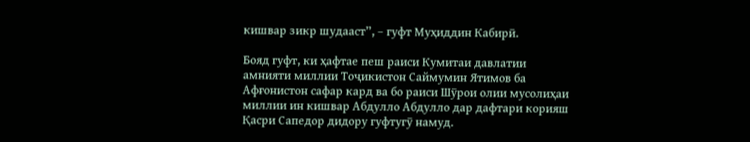кишвар зикр шудааст”, – гуфт Муҳиддин Кабирӣ.

Бояд гуфт, ки ҳафтае пеш раиси Кумитаи давлатии амнияти миллии Тоҷикистон Саймумин Ятимов ба Афғонистон сафар кард ва бо раиси Шӯрои олии мусолиҳаи миллии ин кишвар Абдулло Абдулло дар дафтари корияш Қасри Сапедор дидору гуфтугӯ намуд.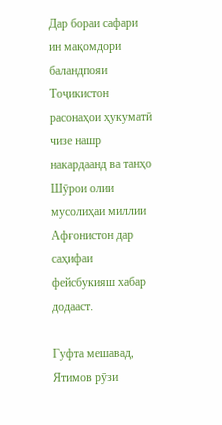Дар бораи сафари ин мақомдори баландпояи Тоҷикистон расонаҳои ҳукуматӣ чизе нашр накардаанд ва танҳо Шӯрои олии мусолиҳаи миллии Афғонистон дар саҳифаи фейсбукияш хабар додааст.

Гуфта мешавад, Ятимов рӯзи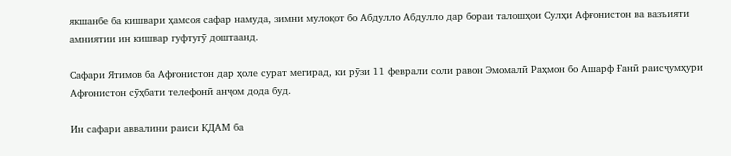якшанбе ба кишвари ҳамсоя сафар намуда, зимни мулоқот бо Абдулло Абдулло дар бораи талошҳои Сулҳи Афғонистон ва вазъияти амниятии ин кишвар гуфтугӯ доштаанд.

Сафари Ятимов ба Афғонистон дар ҳоле сурат мегирад, ки рӯзи 11 феврали соли равон Эмомалӣ Раҳмон бо Ашарф Ғанӣ раисҷумҳури Афғонистон сӯҳбати телефонӣ анҷом дода буд.

Ин сафари аввалини раиси КДАМ ба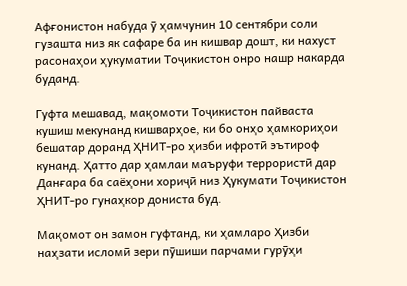Афғонистон набуда ӯ ҳамчунин 10 сентябри соли гузашта низ як сафаре ба ин кишвар дошт, ки нахуст расонаҳои ҳукуматии Тоҷикистон онро нашр накарда буданд.

Гуфта мешавад, мақомоти Тоҷикистон пайваста кушиш мекунанд кишварҳое, ки бо онҳо ҳамкориҳои бешатар доранд ҲНИТ-ро ҳизби ифротӣ эътироф кунанд. Ҳатто дар ҳамлаи маъруфи террористӣ дар Данғара ба саёҳони хориҷӣ низ Ҳукумати Тоҷикистон ҲНИТ-ро гунаҳкор дониста буд.

Мақомот он замон гуфтанд, ки ҳамларо Ҳизби наҳзати исломӣ зери пӯшиши парчами гурӯҳи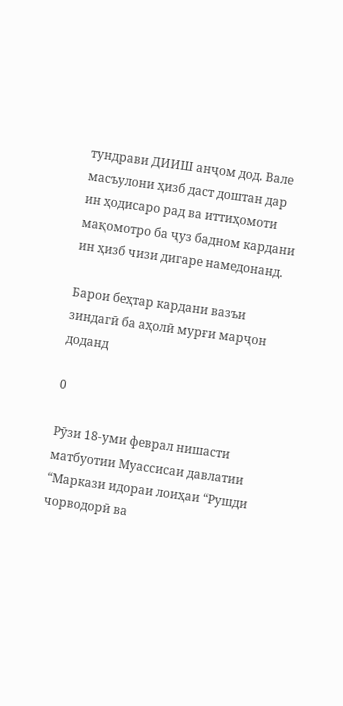тундрави ДИИШ анҷом дод. Вале масъулони ҳизб даст доштан дар ин ҳодисаро рад ва иттиҳомоти мақомотро ба ҷуз бадном кардани ин ҳизб чизи дигаре намедонанд.

Барои беҳтар кардани вазъи зиндагӣ ба аҳолӣ мурғи марҷон доданд

0

Рӯзи 18-уми феврал нишасти матбуотии Муассисаи давлатии “Маркази идораи лоиҳаи “Рушди чорводорӣ ва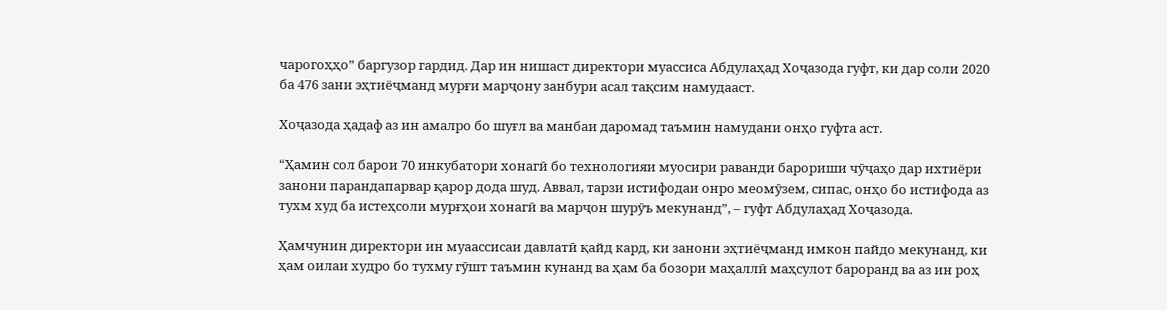чарогоҳҳо” баргузор гардид. Дар ин нишаст директори муассиса Абдулаҳад Хоҷазода гуфт, ки дар соли 2020 ба 476 зани эҳтиёҷманд мурғи марҷону занбури асал тақсим намудааст.

Хоҷазода ҳадаф аз ин амалро бо шуғл ва манбаи даромад таъмин намудани онҳо гуфта аст.

“Ҳамин сол барои 70 инкубатори хонагӣ бо технологияи муосири раванди барориши чӯҷаҳо дар ихтиёри занони парандапарвар қарор дода шуд. Аввал, тарзи истифодаи онро меомӯзем, сипас, онҳо бо истифода аз тухм худ ба истеҳсоли мурғҳои хонагӣ ва марҷон шурӯъ мекунанд”, – гуфт Абдулаҳад Хоҷазода.

Ҳамчунин директори ин муаассисаи давлатӣ қайд кард, ки занони эҳтиёҷманд имкон пайдо мекунанд, ки ҳам оилаи худро бо тухму гӯшт таъмин кунанд ва ҳам ба бозори маҳаллӣ маҳсулот бароранд ва аз ин роҳ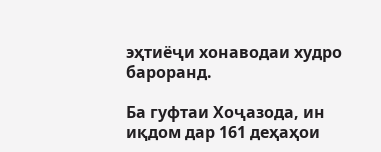эҳтиёҷи хонаводаи худро бароранд.

Ба гуфтаи Хоҷазода, ин иқдом дар 161 деҳаҳои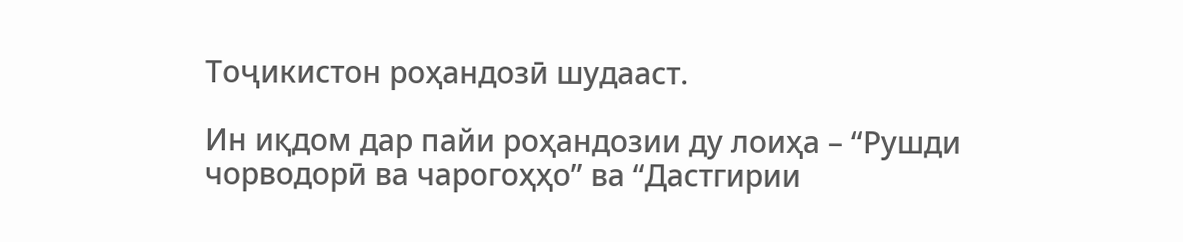Тоҷикистон роҳандозӣ шудааст.

Ин иқдом дар пайи роҳандозии ду лоиҳа – “Рушди чорводорӣ ва чарогоҳҳо” ва “Дастгирии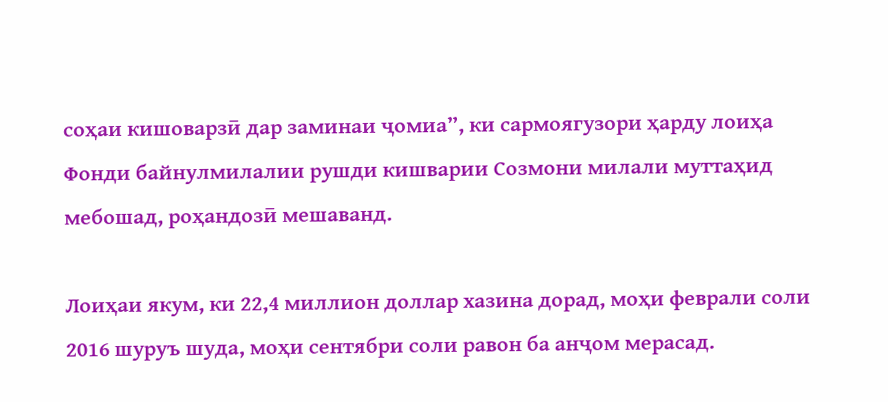соҳаи кишоварзӣ дар заминаи ҷомиа”, ки сармоягузори ҳарду лоиҳа Фонди байнулмилалии рушди кишварии Созмони милали муттаҳид мебошад, роҳандозӣ мешаванд.

Лоиҳаи якум, ки 22,4 миллион доллар хазина дорад, моҳи феврали соли 2016 шуруъ шуда, моҳи сентябри соли равон ба анҷом мерасад.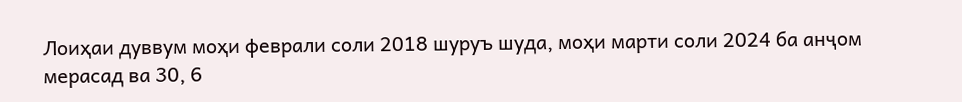Лоиҳаи дуввум моҳи феврали соли 2018 шуруъ шуда, моҳи марти соли 2024 ба анҷом мерасад ва 30, 6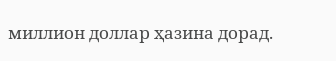миллион доллар ҳазина дорад.